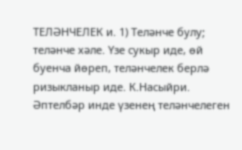ТЕЛӘНЧЕЛЕК и. 1) Теләнче булу; теләнче хәле. Үзе сукыр иде, өй буенча йөреп, теләнчелек берлә ризыкланыр иде. К.Насыйри. Әптелбәр инде үзенең теләнчелеген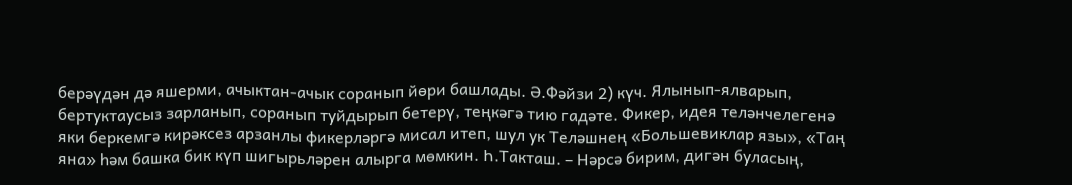берәүдән дә яшерми, ачыктан-ачык соранып йөри башлады. Ә.Фәйзи 2) күч. Ялынып-ялварып, бертуктаусыз зарланып, соранып туйдырып бетерү, теңкәгә тию гадәте. Фикер, идея теләнчелегенә яки беркемгә кирәксез арзанлы фикерләргә мисал итеп, шул ук Теләшнең «Большевиклар язы», «Таң яна» һәм башка бик күп шигырьләрен алырга мөмкин. Һ.Такташ. – Нәрсә бирим, дигән буласың,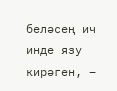беләсең ич инде язу кирәген, –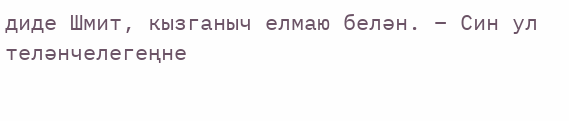диде Шмит, кызганыч елмаю белән. – Син ул теләнчелегеңне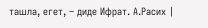ташла, егет, – диде Ифрат. А.Расих |